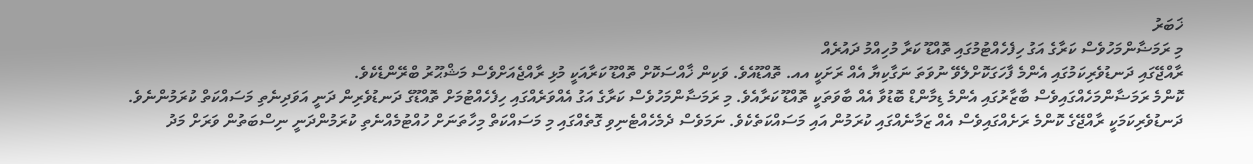ޚަބަރު
މި ރަމަޟާންމަހުވެސް ކަރާގެ އަގު ހިފެހެއްޓުމުގައި ތޮއްޑޫ ކަރާ މުހިއްމު ދައުރެއް
ރާއްޖޭގައި ދަނޑުވެރިކަމުގައި އެންމެ ފާހަގަކޮށްލެވޭ ނުވަތަ ނަގާކިޔާ އެއް ރަށަކީ އއ. ތޮއްޑޫއެވެ. ވަކިން ޚާއްސަކޮށް ތޮއްޑޫ ކަރާއަކީ މުޅި ރާއްޖެއަށްވެސް މަޝްޙޫރު ބްރޭންޑެކެވެ.
ކޮންމެ ރަމަޟާންމަހެއްގައިވެސް ބާޒާރުގައި އެންމެ ޑިމާންޑް ބޮޑުވާ އެއް ބާވަތަކީ ތޮއްޑޫ ކަރާއެވެ. މި ރަމަޟާންމަހުވެސް ކަރާގެ އަގު އެއްވަރެއްގައި ހިފެހެއްޓުމަށް ތޮއްޑޫގެ ދަނޑުވެރިން ދަނީ އަވަދިނެތި މަސައްކަތް ކުރަމުންނެވެ.
ދަނޑުވެރިކަމަކީ ރާއްޖޭގެ ކޮންމެ ރަށެއްގައިވެސް އެއް ޒަމާނެއްގައި ކުރަމުން އައި މަސައްކަތެކެވެ. ނަމަވެސް ދެމެހެއްޓެނިވި ގޮތެއްގައި މި މަސައްކަތް މިހާތަނަށް ހުއްޓުމެއްނެތި ކުރަމުންދަނީ ނިސްބަތުން ވަރަށް މަދު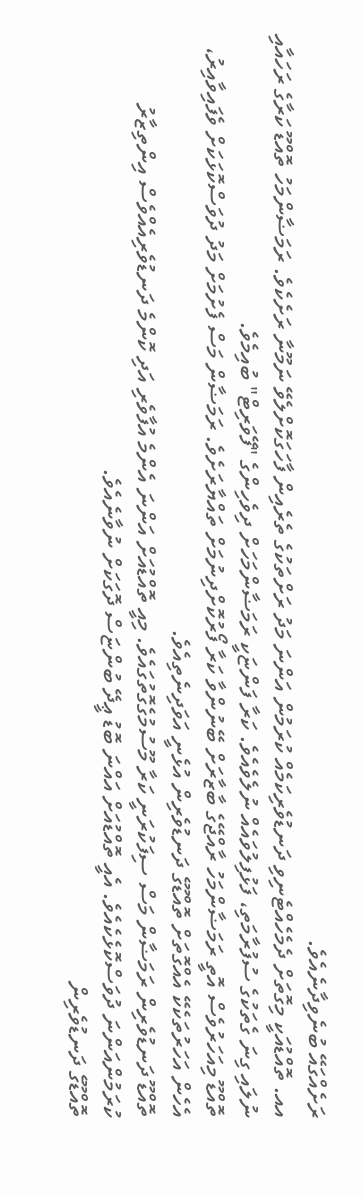ރަށެއްގައޭ ބުނެވިދާނެއެވެ.
އއ. ތޮއްޑުއަކީ މިގޮތަށް ދެމެހެއްޓެނިވި ދަނޑުވެރިކަމެއް ކުރަމުން އަންނަ މަދު ރަށްތަކުގެ ތެރެއިން ފާހަގަކޮށްލެވޭ ނަމޫނާ ރަށެކެވެ. ރަމަޟާންމަހު ތޮއްޑޫ ކަރާގެ ރަހައާއި ނުލައި ގިނަ ގެތަކުގެ ސުފުރާމަތި، ފަޅުފިލުވައެއް ނުލެވެއެވެ. ކަރާ ފަންޏަކީ ރަމަޟާންމަހަށް ދިވެހިންގެ "ފޭވަރިޓް" ބުއިމެވެ.
ތޮއްޑޫ މިއަހަރުވެސް އޮތީ ރަމަޟާންމަހު ރާއްޖޭގެ ބާޒާރަށް ބޭނުންވާ ކަރާ ފޯރުކޮށްދިނުމަށް ތައްޔާރަށެވެ. ރަމަޟާން މަސް ފެށުމަށް މަދު ދުވަސްކޮޅަކަށް ވެފައިވާއިރު، އެހެން އަހަރުތަކެކޭ އެއްގޮތަށް ތޮއްޑޫގެ ދަނޑުވެރިން އުޅެނީ އަވަދިނެތިއެވެ.
ތޮއްޑޫ ދަނޑުވެރިން ރަމަޟާން މަސް ސިފަކުރަނީ ކަރާ މޫސުމުގެގޮތުގައެވެ. މިއީ ތޮއްޑުއަށް އަންނަ އެންމެ އުފާވެރި އަދި ކޮންމެ ދަނޑުވެރިއެއްވެސް އިންތިޒާރު ކުރަމުންއަންނަ ދުވަސްކޮޅެކެއެވެ. އެއީ ތޮއްޑުއަށް އައްނަ ބޮޑު ޢީދޭ ބުންޏަސް ދޮގަކަށް ނުވާނެއެވެ.
ތޮއްޑޫގެ ދަނޑުވެރިން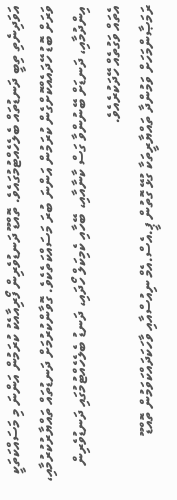އަވަދިނެތި ތިބީ ދަނޑުތައް ބެލެހެއްޓުމުގައެވެ. ތޮއްޑޫ ދަނޑުވެރިން ފޯރިއާއެކު ކުރަމުން އަންނަ މި މަސައްކަތަކީ ވަރަށް ބޮޑު ހޭދައެއްކޮށްގެން ކުރަމުން އަންނަ ބުރަ މަސައްކަތެކެވެ. ގޮވާންކުރުމަށް ދަނޑުތައް ތައްޔާރުކުރުމާއި، އިންދުމާއި، ދަނޑަށް ބޭނުންވާ ގަސް ކާނާއާއި، ބޭހާއި ކެމިކަލް ހޯދައި، ދަނޑު ބެލެހެއްޓުމުގައި ދަނޑުވެރިން އެތައް ވަގުތެއް ހޭދަކުރެއެވެ.
ރަމަޞާންމަހަށް ވަމުންދާ ތައްޔާރީތަކާ ގުޅޭ ގޮތުން ޕީ.އެސް.އެމް ނިއުސްއާއި ވާހަކަދައްކަވަމުން ތޮއްޑޫ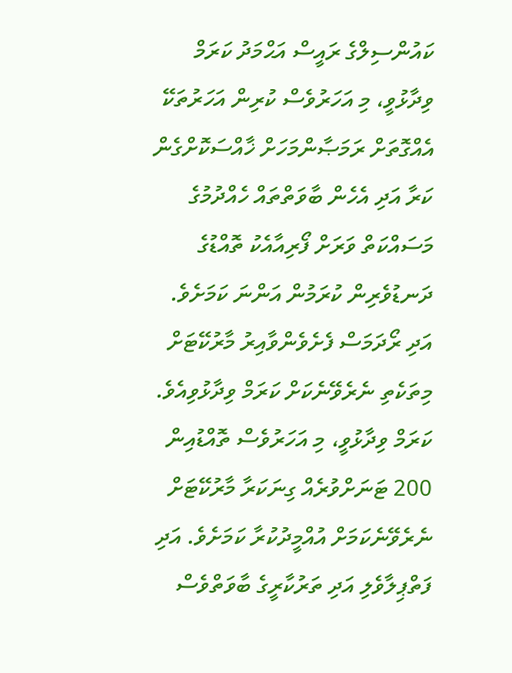ކައުންސިލްގެ ރައީސް އަޙްމަދު ކަރަމް ވިދާޅުވީ، މި އަހަރުވެސް ކުރިން އަހަރުތަކޭ އެއްގޮތަށް ރަމަޞާންމަހަށް ޚާއްސަކޮށްގެން ކަރާ އަދި އެހެން ބާވަތްތައް ހެއްދުމުގެ މަސައްކަތް ވަރަށް ފޯރިއާއެކު ތޮއްޑުގެ ދަނޑުވެރިން ކުރަމުން އަންނަ ކަމަށެވެ. އަދި ރޯދަމަސް ފެށެވެންވާއިރު މާރުކޭޓަށް މިތަކެތި ނެރެވޭނެކަށް ކަރަމް ވިދާޅުވިއެވެ.
ކަރަމް ވިދާޅުވީ، މި އަހަރުވެސް ތޮއްޑުއިން 200 ޓަނަށްވުރެއް ގިނަކަރާ މާރުކޭޓަށް ނެރެވޭނެކަމަށް އުއްމީދުކުރާ ކަމަށެވެ. އަދި ފަތްޕިލާވެލި އަދި ތަރުކާރީގެ ބާވަތްވެސް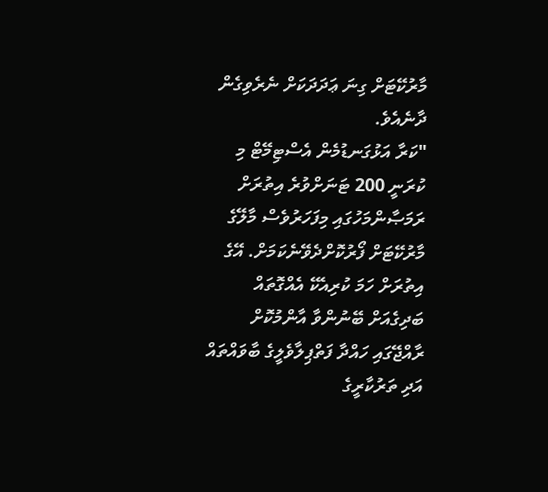މާރުކޭޓަށް ގިނަ ޢަދަދަކަށް ނެރެވިގެން ދާނެއެވެ.
"ކަރާ އަޅުގަނޑުމެން އެސްޓިމޭޓް މި ކުރަނީ 200 ޓަނަށްވުރެ އިތުރަށް ރަމަޞާންމަހުގައި މިފަހަރުވެސް މާލޭގެ މާރުކޭޓަށް ފޯރުކޮށްދެވޭނެކަމަށް. އޭގެ އިތުރަށް ހަމަ ކުރިއެކޭ އެއްގޮތައް ބަދިގެއަށް ބޭނުންވާ އާންމުކޮށް ރާއްޖޭގައި ހައްދާ ފަތްޕިލާވެލީގެ ބާވައްތައް އަދި ތަރުކާރީގެ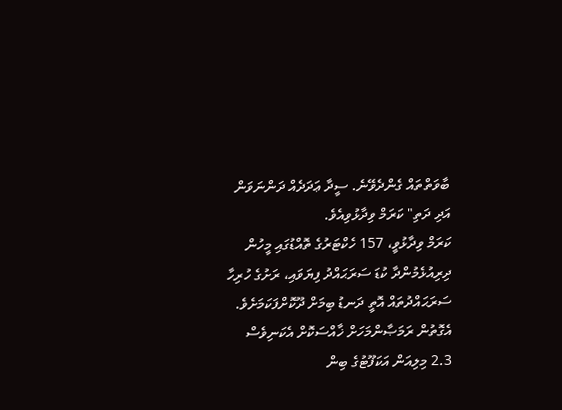ބާވަތްތައް ގެންދެވޭނެ. ސީދާ ޢަދަދެއް ދަންނަވަން އަދި ދަތި" ކަރަމް ވިދާޅުވިއެވެ.
ކަރަމް ވިދާޅުވީ، 157 ހެކްޓަރުގެ ތޮއްޑުގައި މީހުން ދިރިއުޅެމުންދާ ކުޑަ ސަރަޙައްދު ފިޔަވައި، ރަށުގެ ހުރިހާ ސަރަޙައްދުތައް އޮތީ ދަނޑު ބިމަށް ދޫކޮށްފަކަމަށެވެ. އެގޮތުން ރަމަޞާންމަހަށް ޚާއްސަކޮށް އެކަނިވެސް 2.3 މިލިއަން އަކަފޫޓުގެ ބިން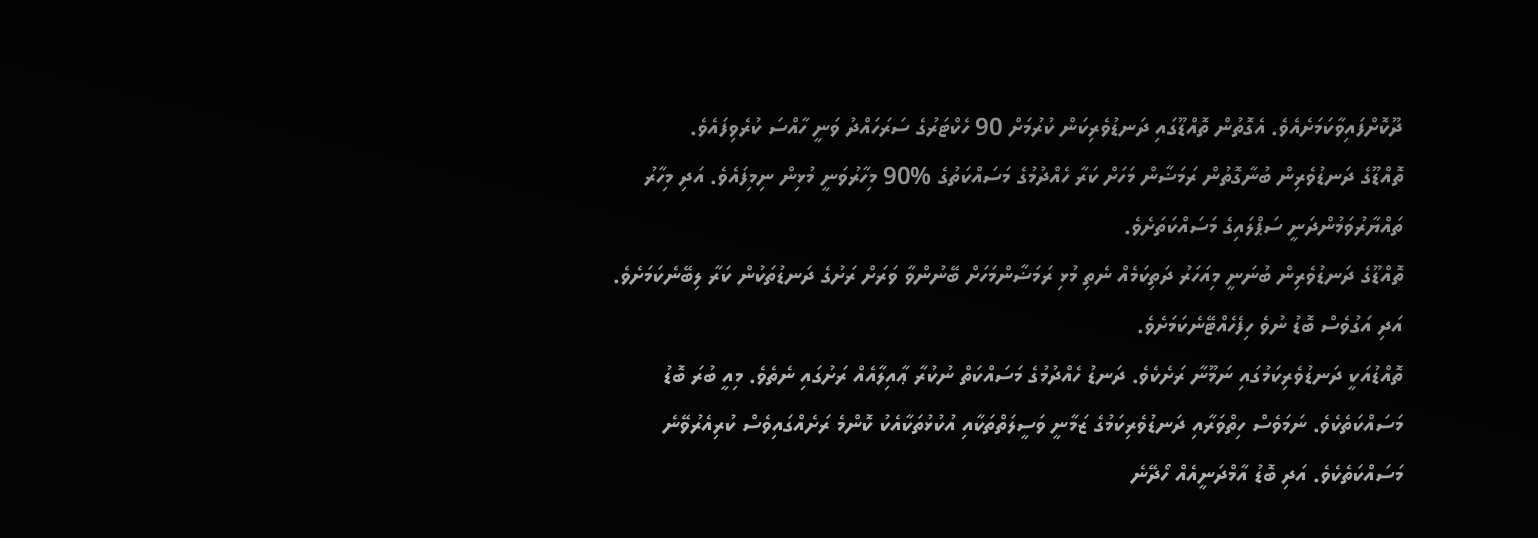ދޫކޮށްފައިވާކަމަށެއެވެ. އެގޮތުން ތޮއްޑޫގައި ދަނޑުވެރިކަން ކުރުމަށް 90 ހެކްޓަރުގެ ސަރަހައްދު ވަނީ ހާއްސަ ކުރެވިފައެވެ.
ތޮއްޑޫގެ ދަނޑުވެރިން ބުނާގޮތުން ރަމަޟާން މަހަށް ކަރާ ހެއްދުމުގެ މަސައްކަތުގެ %90 މިހާރުވަނީ މުޅިން ނިމިފައެވެ. އަދި މިހާރު ތައްޔާރުވަމުންދަނީ ސަޕްލައިގެ މަސައްކަތަށެވެ.
ތޮއްޑޫގެ ދަނޑުވެރިން ބުނަނީ މިއަހަރު ދަތިކަމެއް ނެތި މުޅި ރަމަޟާންމަހަށް ބޭނުންވާ ވަރަށް ރަށުގެ ދަނޑުތަކުން ކަރާ ލިބޭނެކަމަށެވެ. އަދި އަގުވެސް ބޮޑު ނުވެ ހިފެހެއްޓޭނެކަމަށެވެ.
ތޮއްޑުއަކީ ދަނޑުވެރިކަމުގައި ނަމޫނާ ރަށެކެވެ. ދަނޑު ހެއްދުމުގެ މަސައްކަތް ނުކުރާ ޢާއިލާއެއް ރަށުގައި ނެތެވެ. މިއީ ބުރަ ބޮޑު މަސައްކަތެކެވެ. ނަމަވެސް ހިތްވަރާއި ދަނޑުވެރިކަމުގެ ޒަމާނީ ވަސީލަތްތަކާއި އުކުޅުތަކާއެކު ކޮންމެ ރަށެއްގައިވެސް ކުރިއެރުވޭނެ މަސައްކަތެކެވެ. އަދި ބޮޑު އާމްދަނީއެއް ހޯދޭނެ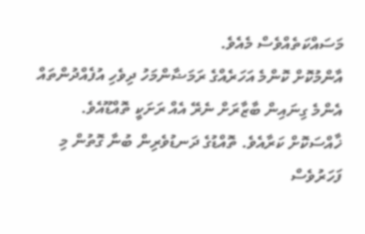މަސައްކަތެއްވެސް މެއެވެ.
އާންމުކޮށް ކޮންމެ އަހަރެއްގެ ރަމަޟާންމަހު ދިވެހި އުފެއްދުންތައް އެންމެ ގިނައިން ބާޒާރަށް ނެރޭ އެއް ރަށަކީ ތޮއްޑޫއެވެ. ޚާއްސަކޮށް ކަރާއެވެ. ތޮއްޑުގެ ދަނޑުވެރިން ބުނާ ގޮތުން މި ފަހަރުވެސް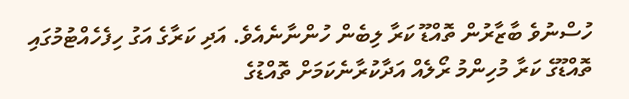ހުސްނުވެ ބާޒާރުން ތޮއްޑޫ ކަރާ ލިބެން ހުންނާނެއެވެ. އަދި ކަރާގެ އަގު ހިފެހެއްޓުމުގައި ތޮއްޑޫގެ ކަރާ މުހިންމު ރޯލެއް އަދާކުރާނެކަމަށް ތޮއްޑުގެ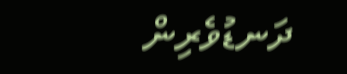ދަނޑުވެރިން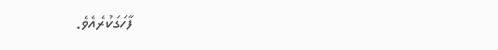ފާހަގަކުރެއެވެ.